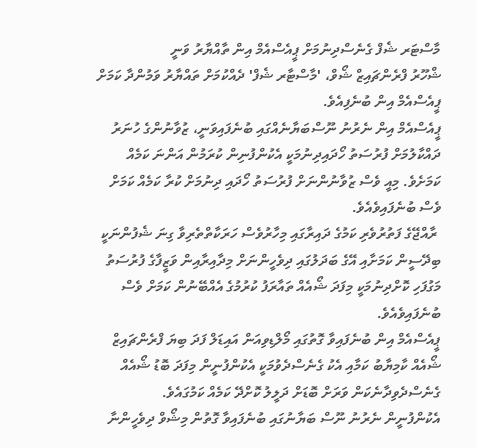މާސްޓަރ ޝެފް ގެނެސްދިނުމަށް ޕީއެސްއެމް އިން ތާއްޔާރު ވަނީ
ޝްހޫރު ފްރެންޗައިޒް ޝޯވް، 'މާސްޓާރ ޝެފް' ދެއްކުމަށް ތައްޔާރު ވަމުންދާ ކަމަށް ޕީއެސްއެމް އިން ބުނެފިއެވެ.
ޕީއެސްއެމް އިން ނެރުނު ނޫސްބަޔާނެއްގައި ބުނެފައިވަނީ، ޒުވާނުންގެ ހުނަރު ދައްކާލުމަށް ފުރުސަތު ހޯދައިދިނުމަކީ އެކުންފުނިން ކުރަމުން އަންނަ ކަމެއް ކަމަށެވެ. މިއީ ވެސް ޒުވާނުންނަށް ފުރުސަތު ހޯދައި ދިނުމަށް ކުރާ ކަމެއް ކަމަށް ވެސް ބުނެފައިވެއެވެ.
 ރާއްޖޭގެ ފަތުރުވެރި ކަމުގެ ދައިރާގައި މިހާރުވެސް ހަރަކާތްތެރިވާ ގިނަ ޝެފުންނަކީ ބިދޭސީން ކަމަށާއި އޭގެ ބަދަލުގައި ދިވެހީންނަށް މިދާއިރާއިން ވަޒީފާގެ ފުރުސަތު މަގުފަހި ކޮށްދިނުމަކީ މިފަދަ ޝޯއެއް ތައާރަފު ކުރުމުގެ އެއްބޭނުން ކަމަށް ވެސް ބުނެފައިވެއެވެ.
ޕީއެސްއެމް އިން ބުނެފައިވާ ގޮތުގައި މޯލްޑިވިއަން އައިޑަލް ފަދަ ބިޔަ ފްރެންޗައިޒް ޝޯއެއް ކާމިޔާބު ކަމާއި އެކު ގެނެސްދެވުމަކީ އެކުންފުނީން މިފަދަ ބޮޑު ޝޯއެއް ގެނެސްދެވިދާނެކަން ވަރަށް ބޮޑަށް ދަލީލު ކޮށްދޭ ކަމެއް ކަމުގައެވެ.
އެކުންފުނީން ނެރުނު ނޫސް ބަޔާނުގައި ބުނެފައިވާ ގޮތުން މިޝޯވް ދިވެހީންނާ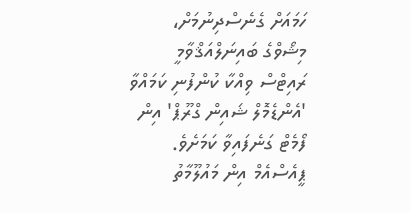ހަމައަށް ގެނެސްދިނުމަށް، މިޝޯވްގެ ބައިނަލްއަޤްވާމީ ރައިޓްސް ވިއްކާ ކުންފުނި ކަމައްވާ 'އެންޑެމޮލް ޝައިން ގްރޫޕް' އިން ފޯމެޓް ގަނެފައިވާ ކަމަށެވެ. ޕީއެސްއެމް އިން މައުލޫމާތު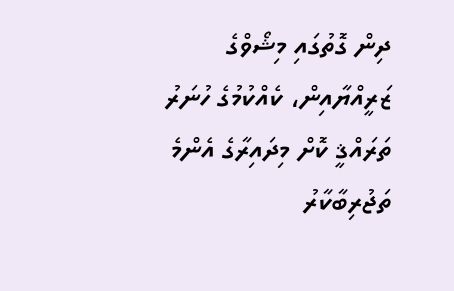ދިން ގޮތުގައި މިޝޯވްގެ ޒަރީއްޔާއިން، ކެއްކުމުގެ ހުނަރު ތަރައްޤީ ކޮށް މިދައިރާގެ އެންމެ ތަޖުރިބާކާރު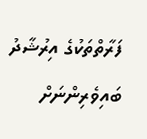ފަރާތްތަކުގެ އިރުޝާދު ބައިވެރިންނަށް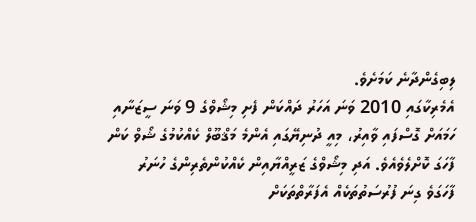ލިބިގެންދާނެ ކަމަށެވެ.
އެމެރިކާގައި 2010 ވަނަ އަހަރު ދައްކަން ފެށި މިޝޯވްގެ 9 ވަނަ ސީޒަނާއި ހަމައަށް ގޮސްފައި ވާއިރު، މިއީ ދުނިޔޭގައި އެންމެ މަޤްބޫލް ކެއްކުމުގެ ޝޯވް ކަން ފާހަގަ ކޮށްލެވެއެވެ. އަދި މިޝޯވްގެ ޒަރީއްޔާއިން ކެއްކުންތެރިންގެ ހުނަރު ފާހަގަވެ ގިނަ ފުރުސަތުތަކެއް އެފަރާތްތަކަށް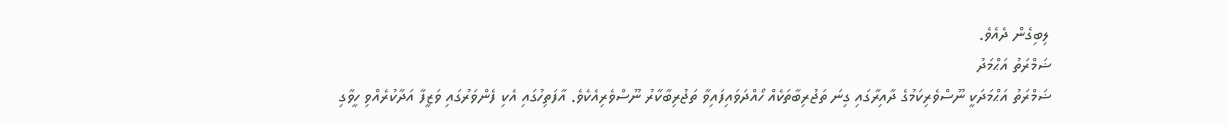ލިބިގެން ދެއެވެ.
ޟަމްރަތު އަޙްމަދު
ޟަމްރަތު އަޙްމަދަކީ ނޫސްވެރިކަމުގެ ދާއިރާގައި ގިނަ ތަޖުރިބާތަކެއް ހޯއްދަވައިފައިވާ ތަޖުރިބާކާރު ނޫސްވެރިއެކެވެ. އާފަތިހުގައި އެކި ފެންވަރުގައި ވަޒީފާ އަދާކުރެއްވި ހީވާގި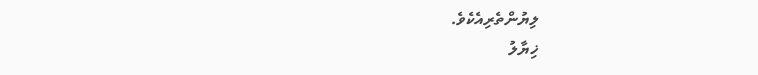ލިޔުންތެރިއެކެވެ.
ޚިޔާލު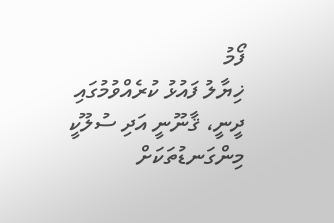ފޯމު
ޚިޔާލު ފައުޅު ކުރެއްވުމުގައި ދީނީ، ޤާނޫނީ އަދި ސުލޫކީ މިންގަނޑުތަކަށް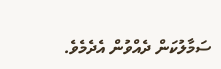ސަމާލުކަން ދެއްވުން އެދެމެވެ.